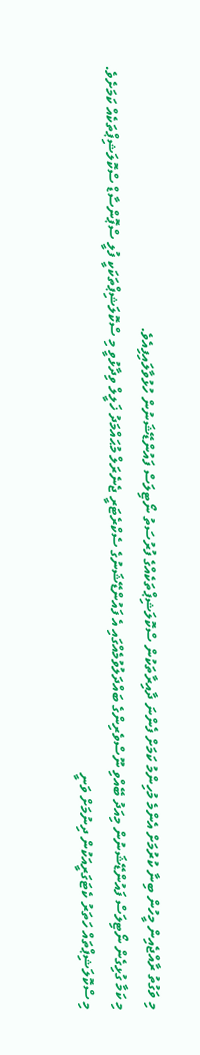މި ވަގުތު ރާއްޖެއިން މީހުން ބިނާ ކުރުމަށް އެންމެ މުހިންމު ކަމަށް ފެންނަ ދާއިރާތަކުން ސްކޮލަޝިޕްތަކެއްގެ ފުރުސަތު ނޯޓިލަސް ފައުންޑޭޝަނުން ހުޅުވާލައިފިއެވެ.
މި ކަމާ ގުޅިގެން ނޯޓިލަސް ފައުންޑޭޝަނުން މިއަދު ބޭއްވި ނޫސްވެރިންގެ ބައްދަލުވުމެއްގައި އެ ފައުންޑޭޝަނުގެ ސެކްރެޓަރީ ޖެނެރަލް މުޙައްމަދު ޚަލީލް ވިދާޅުވީ މި ސްކޮލަޝިޕްތަކަކީ ފުލީ ސްޕޮންސާޑް ސްކޮލަޝިޕްތަކެއް ކަމަށެވެ.
މި ސްކޮލަޝިޕްތައް ހަތަރު ކެޓަގަރީއަކުން ދިނުމަށް ވަނީ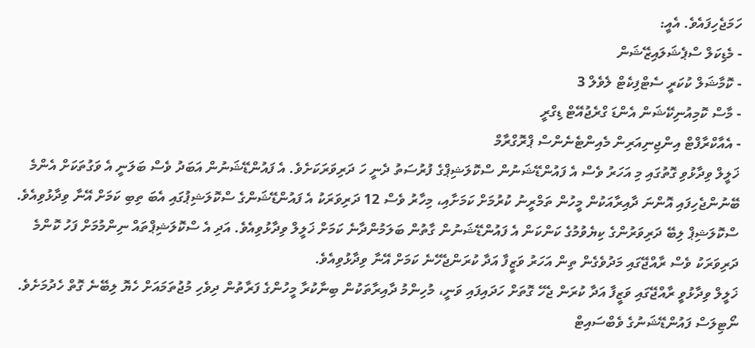ހަމަޖެހިފައެވެ. އެއީ:
- މެޑިކަލް ސްޕެޝަލައިޒޭޝަން
- ކޮމާޝަލް ކުކަރީ ސެޓްފިކެޓް ލެވެލް 3
- މާސް ކޮމިއުނިކޭޝަން އެންޑަ ގްރެޖުއޭޓް ޑިގްރީ
- އެއާކްރާފްޓް އިންޖިނިއަރިން މެއިންޓެނެންސް ޕްރޮގްރާމް
ޚަލީލް ވިދާޅުވި ގޮތުގައި މި އަހަރު ވެސް އެ ފައުންޑޭޝަނުން ސްކޮލަޝިޕްގެ ފުރުސަތު ދެނީ ހަ ދަރިވަރަކަށެވެ. އެ ފައުންޑޭޝަނުން އަބަދު ވެސް ބަލަނީ އެ ވަގުތަކަށް އެންމެ ބޭނުންޖެހިފައި އޮންނަ ދާއިރާއަކުން މީހުން ތަމްރީނު ކުރުމަށް ކަމަށާއި، މިހާރު ވެސް 12 ދަރިވަރަކު އެ ފައުންޑޭޝަންގެ ސްކޮލަޝިޕުގައި އެބަ ތިބި ކަމަށް އޭނާ ވިދާޅުވިއެވެ.
ސްކޮލަޝިޕް ލިބޭ ދަރިވަރުންގެ ކިޔެވުމުގެ ކަންކަން އެ ފައުންޑޭޝަނުން ގާތުން ބަލަމުންދާނެ ކަމަށް ޚަލީލް ވިދާޅުވިއެވެ. އަދި އެ ސްކޮލަޝިޕްތައް ނިންމުމަށް ފަހު ކޮންމެ ދަރިވަރަކު ވެސް ރާއްޖޭގައި މަދުވެގެން ތިން އަހަރު ވަޒީފާ އަދާ ކުރަންޖެހޭނެ ކަމަށް އޭނާ ވިދާޅުވިއެވެ.
ޚަލީލް ވިދާޅުވީ ރާއްޖޭގައި ވަޒީފާ އަދާ ކުރަން ޖެހޭ ގޮތަށް ހަދައިފައި ވަނީ، މުހިންމު ދާއިރާތަކުން ބިނާކުރާ މީހުންގެ ފަރާތުން ދިވެހި މުޖުތަމައަށް ހެޔޮ ލިބޭނެ ގޮތް ހެދުމަށެވެ.
ނޯޓިލަސް ފައުންޑޭޝަނުގެ ވެބްސައިޓް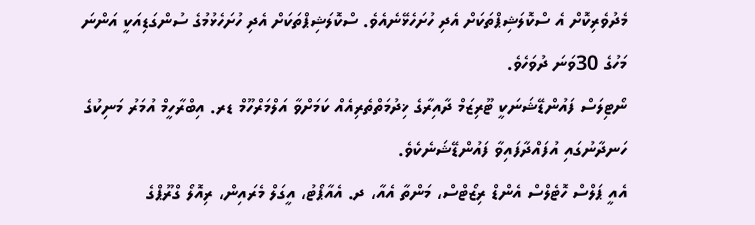މެދުވެރިކޮށް އެ ސްކޮލަޝިޕްތަކަށް އެދި ހުށަހެޅޭނެއެވެ. ސްކޮލަޝިޕްތަކަށް އެދި ހުށަހެޅުމުގެ ސުންގަޑިއަކީ އަންނަ މަހުގެ 30ވަނަ ދުވަހެވެ.
ނޯޓިލަސް ފައުންޑޭޝަނަކީ ޓޫރިޒަމް ދާއިރާގެ ޚިދުމަތްތެރިއެއް ކަމަށްވާ އަލްމަރްހޫމް ޑރ. އިބްރާހީމް އުމަރު މަނިކުގެ ހަނދާނުގައި އުފައްދާފައިވާ ފައުންޑޭޝަނެކެވެ.
އެއީ ޕަލްސް ހޮޓެލްސް އެންޑް ރިޒޯޓްސް، މަންތާ އެއާ، ދ. އެއާޕޯޓު، އީގަލް މެރައިން، ރިއޮލޯ ގްރޫޕްގެ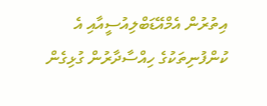އިތުރުން އެމްއޭޑަބްލިއުސީއާއި އެ ކުންފުނިތަކުގެ ހިއްސާދާރުން ގުޅިގެން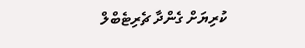ކުރިޔަށް ގެންދާ ޗެރިޓެބްލް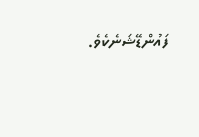ފައުންޑޭޝަނެކެވެ.